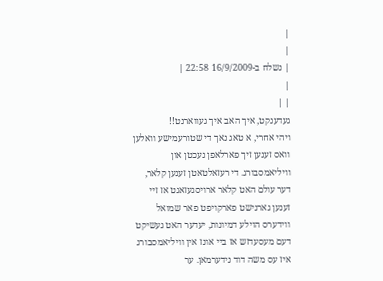|
|
| נשלח ב-16/9/2009 22:58 |
|
| |
געדענקט, איך האב איך געווארנט!!
ויהי אחרי, א טאג נאך די שטורעמישע וואלען
וואס זענען זיך פארלאפן נעכטן און
וויליאמסבורג. די רעזאלטאטן זענען קלאר,
דער עולם האט קלאר ארויסגעזאגט אז זיי
זענען גארנישט פארקויפט פאר שמואל
ווידערס הוילע דמיונות, יעדער האט געשיקט
דעם מעסעדזש אז ביי אונז אין וויליאמסבורג
איז עס משה דוד נידערמאן. ער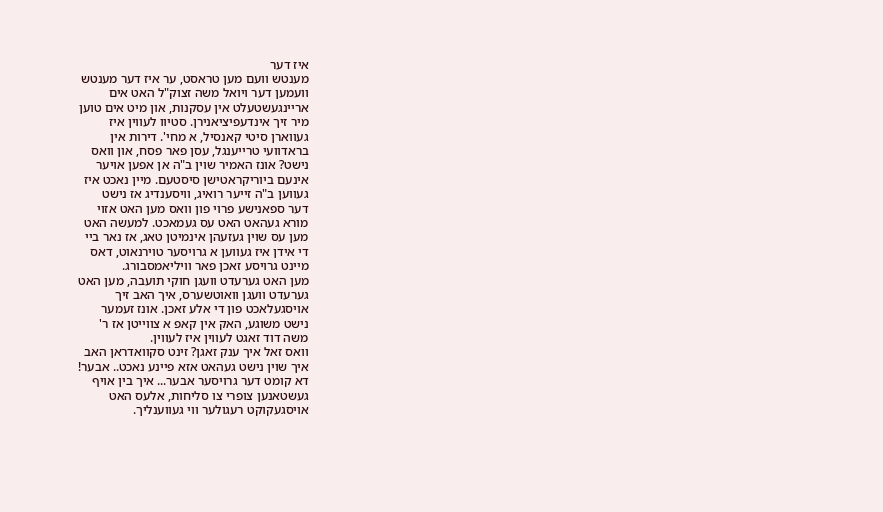איז דער
מענטש וועם מען טראסט, ער איז דער מענטש
וועמען דער ויואל משה זצוק"ל האט אים
אריינגעשטעלט אין עסקנות, און מיט אים טוען
מיר זיך אינדעפיציאנירן. סטיוו לעווין איז
געווארן סיטי קאנסיל, א מחי'. דירות אין
בראדוועי טרייענגל, עסן פאר פסח, און וואס
נישט? אונז האמיר שוין ב"ה אן אפען אויער
אינעם ביוריקראטישן סיסטעם. מיין נאכט איז
געווען ב"ה זייער רואיג, וויסענדיג אז נישט
דער ספאנישע פרוי פון וואס מען האט אזוי
מורא געהאט האט עס געמאכט. למעשה האט
מען עס שוין געזעהן אינמיטן טאג, אז נאר ביי
די אידן איז געווען א גרויסער טוירנאוט, דאס
מיינט גרויסע זאכן פאר וויליאמסבורג.
מען האט גערעדט וועגן חוקי תועבה, מען האט
גערעדט וועגן וואוטשערס, איך האב זיך
אויסגעלאכט פון די אלע זאכן. אונז זעמער
נישט משוגע, האק אין קאפ א צווייטן אז ר'
משה דוד זאגט לעווין איז לעווין.
וואס זאל איך ענק זאגן? זינט סקוואדראן האב
איך שוין נישט געהאט אזא פיינע נאכט.. אבער!
דא קומט דער גרויסער אבער... איך בין אויף
געשטאנען צופרי צו סליחות, אלעס האט
אויסגעקוקט רעגולער ווי געווענליך.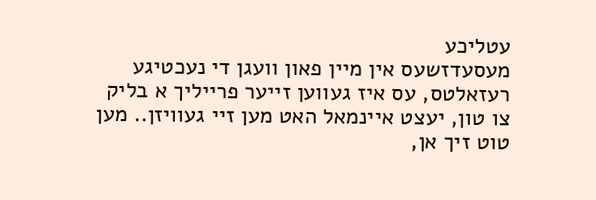עטליכע
מעסעדזשעס אין מיין פאון וועגן די נעכטיגע
רעזאלטס, עס איז געווען זייער פרייליך א בליק
צו טון, יעצט איינמאל האט מען זיי געוויזן.. מען
טוט זיך אן,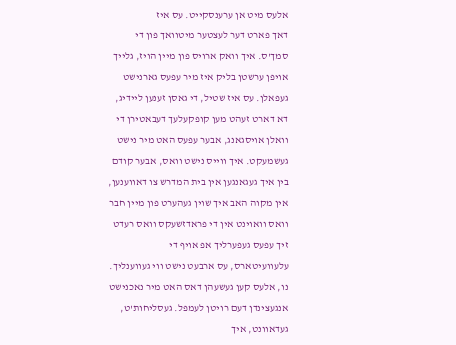אלעס מיט אן ערענסקייט. עס איז
דאך פארט דער לעצטער מיטוואך פון די
סמך'ס. איך וואק ארויס פון מיין הויז, גלייך
אויפן ערשטן בליק איז מיר עפעס גארנישט
געפאלן. עס איז שטיל, די גאסן זענען ליידיג,
דא דארט זעהט מען קופקעלעך דעבאטירן די
וואלן אויסגאנג, אבער עפעס האט מיר נישט
געשמעקט. איך ווייס נישט וואס, אבער קודם
בין איך געגאנגען אין בית המדרש צו דאווענען,
אין מקוה האב איך שוין געהערט פון מיין חבר
וואס וואוינט אין די פראדזשעקס וואס רעדט
זיך עפעס געפערליך אפ אויף די
עלעוועיטארס, עס ארבעט נישט ווי געווענליך.
נו, אלעס קען געשעהן דאס האט מיר נאכנישט
אנגעצינדן דעם רויטן לעמפל. געסליחות'ט,
געדאוונט, איך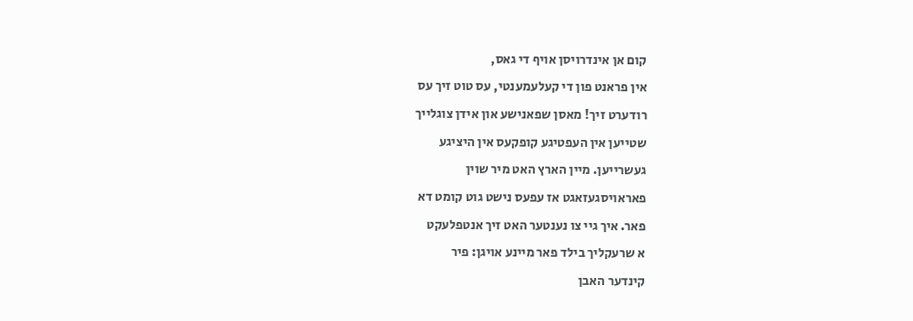קום אן אינדרויסן אויף די גאס,
אין פראנט פון די קעלעמענטי, עס טוט זיך עס
רודערט זיך! מאסן שפאנישע און אידן צוגלייך
שטייען אין העפטיגע קופקעס אין היציגע
געשרייען. מיין הארץ האט מיר שוין
פאראויסגעזאגט אז עפעס נישט גוט קומט דא
פאר. איך גיי צו נענטער האט זיך אנטפלעקט
א שרעקליך בילד פאר מיינע אויגן: פיר
קינדער האבן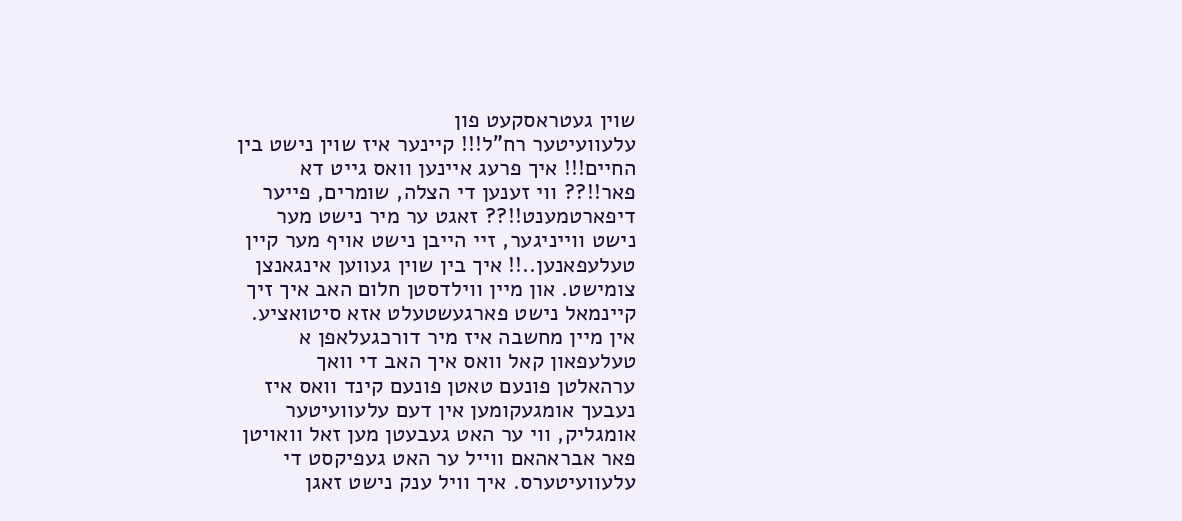שוין געטראסקעט פון
עלעוועיטער רח"ל!!! קיינער איז שוין נישט בין
החיים!!! איך פרעג איינען וואס גייט דא
פאר!!?? ווי זענען די הצלה, שומרים, פייער
דיפארטמענט!!?? זאגט ער מיר נישט מער
נישט ווייניגער, זיי הייבן נישט אויף מער קיין
טעלעפאנען..!! איך בין שוין געווען אינגאנצן
צומישט. און מיין ווילדסטן חלום האב איך זיך
קיינמאל נישט פארגעשטעלט אזא סיטואציע.
אין מיין מחשבה איז מיר דורכגעלאפן א
טעלעפאון קאל וואס איך האב די וואך
ערהאלטן פונעם טאטן פונעם קינד וואס איז
נעבעך אומגעקומען אין דעם עלעוועיטער
אומגליק, ווי ער האט געבעטן מען זאל וואויטן
פאר אבראהאם ווייל ער האט געפיקסט די
עלעוועיטערס. איך וויל ענק נישט זאגן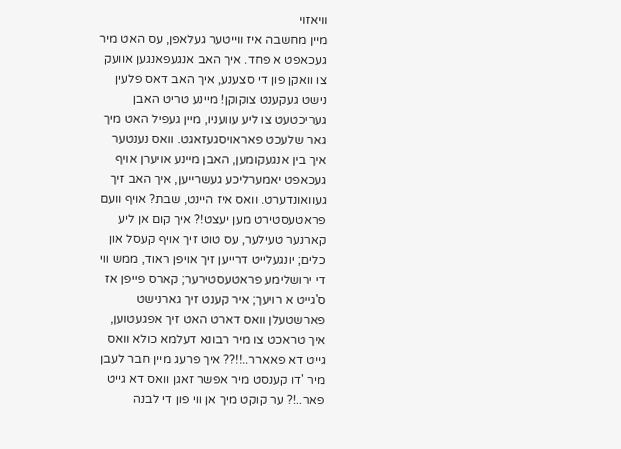וויאזוי
מיין מחשבה איז ווייטער געלאפן, עס האט מיר
געכאפט א פחד. איך האב אנגעפאנגען אוועק
צו וואקן פון די סצענע, איך האב דאס פלעין
נישט געקענט צוקוקן! מיינע טריט האבן
געריכטעט צו ליע עוועניו, מיין געפיל האט מיך
גאר שלעכט פאראויסגעזאגט. וואס נענטער
איך בין אנגעקומען, האבן מיינע אויערן אויף
געכאפט יאמערליכע געשרייען, איך האב זיך
געוואונדערט. וואס איז היינט, שבת? אויף וועם
פראטעסטירט מען יעצט!? איך קום אן ליע
קארנער טעילער, עס טוט זיך אויף קעסל און
כלים; יונגעלייט דרייען זיך אויפן ראוד, ממש ווי
די ירושלימע פראטעסטירער; קארס פייפן אז
ס'גייט א רויעך; איר קענט זיך גארנישט
פארשטעלן וואס דארט האט זיך אפגעטוען,
איך טראכט צו מיר רבונא דעלמא כולא וואס
גייט דא פאארר..!!?? איך פרעג מיין חבר לעבן
מיר 'דו קענסט מיר אפשר זאגן וואס דא גייט
פאר..!? ער קוקט מיך אן ווי פון די לבנה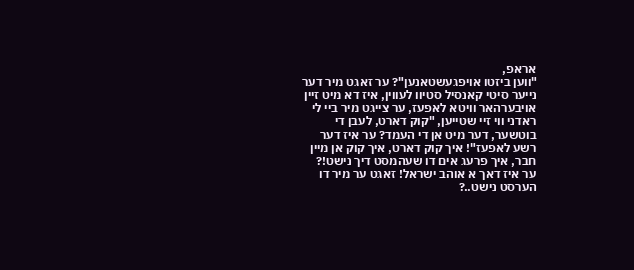אראפ,
"ווען ביזטו אויפגעשטאנען"? ער זאגט מיר דער
נייער סיטי קאנסיל סטיוו לעווין, איז דא מיט זיין
אויבערהאר וויטא לאפעז, ער צייגט מיר ביי לי
ראדני ווי זיי שטייען, "קוק דארט, לעבן די
בוטשער, דער מיט אן די העמד? ער איז דער
רשע לאפעז"! איך קוק דארט, איך קוק אן מיין
חבר, איך פרעג אים דו שעהמסט דיך נישט!?
ער איז דאך א אוהב ישראל! זאגט ער מיר דו
הערסט נישט..?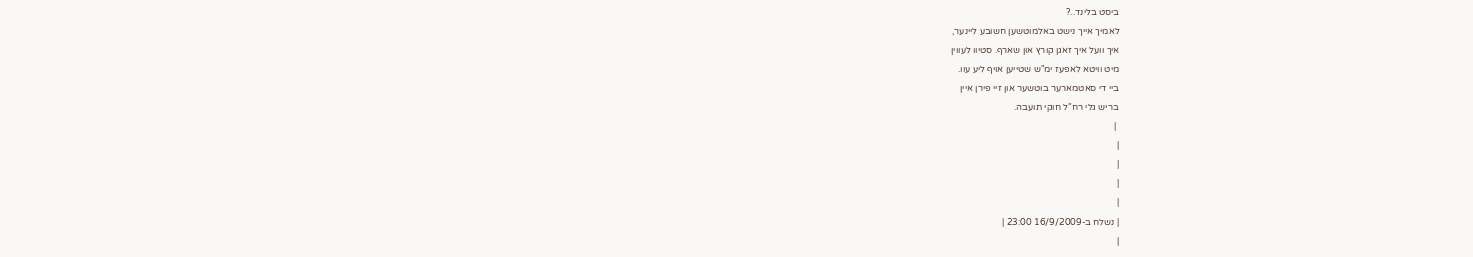ביסט בלינד..?
לאמיך אייך נישט באלמוטשען חשובע ליינער,
איך וועל איך זאגן קורץ און שארף. סטיוו לעווין
מיט וויטא לאפעז ימ"ש שטייען אויף ליע עוו.
ביי די סאטמארער בוטשער און זיי פירן איין
בריש גלי רח"ל חוקי תועבה.
 |
|
|
|
|
| נשלח ב-16/9/2009 23:00 |
|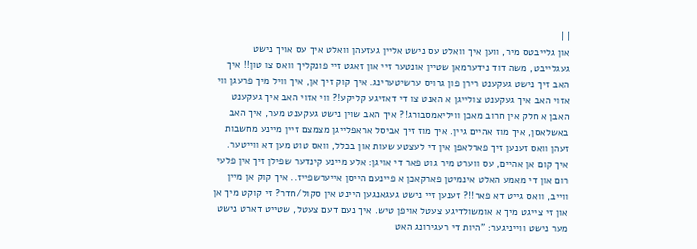| |
און גלייבטס מיר, ווען איך וואלט עס נישט אליין געזעהן וואלט איך עס אויך נישט געגלייבט, משה דוד נידערמאן שטיין אונטער זיי און זאגט זיי פונקליך וואס צו טון!! איך האב זיך נישט געקענט רירן פון גרויס ערשיטערינג. איך קוק זיך אן, איך וויל מיך פרעגן ווי אזוי האב איך געקענט צולייגן א האנט צו די דאזיגע קליקע!? ווי אזוי האב איך געקענט האבן א חלק אין חרוב מאכן וויליאמסבורג!? איך האב שוין נישט געקענט מער, איך האב באשלאסן, איך מוז אהיים גיין. איך מוז זיך אביסל אראפלייגן מצמצם זיין מיינע מחשבות זעהן וואס זענען זיך פארלאפן אין די לעצטע שעות און בכלל, וואס טוט מען דא ווייטער. איך קום אן אהיים, עס ווערט מיר גוט פאר די אויגן: אלע מיינע קינדער שפילן זיך אין פלעי רום און די מאמע האלט אינמיטן פארקאכן א פיינעם הייסן אייערשפייז.. איך קוק אן מיין ווייב, וואס גייט דא פאר!!? זענען זיי נישט געגאנגען היינט אין סקול/חדר? זי קוקט מיך אן און זי צייגט מיך א אומשולדיגע צעטל אויפן טיש. איך נעם דעם צעטל, שטייט דארט נישט מער נישט ווייניגער: "היות די רעגירונג האט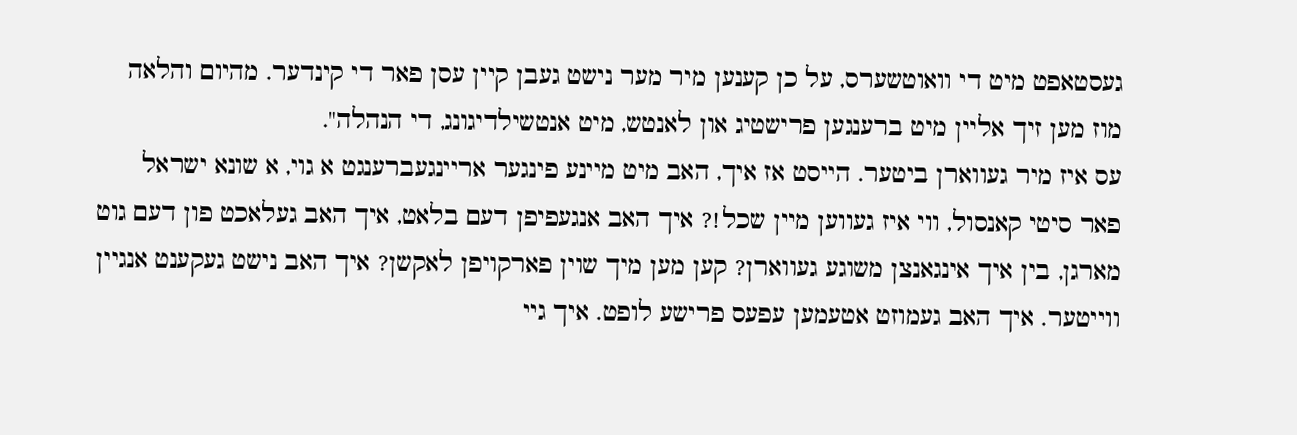געסטאפט מיט די וואוטשערס, על כן קענען מיר מער נישט געבן קיין עסן פאר די קינדער. מהיום והלאה מוז מען זיך אליין מיט ברענגען פרישטיג און לאנטש, מיט אנטשילדיגונג, די הנהלה".
עס איז מיר געווארן ביטער. הייסט אז איך, האב מיט מיינע פינגער אריינגעברענגט א גוי, א שונא ישראל פאר סיטי קאנסול, ווי איז געווען מיין שכל!? איך האב אנגעפיפן דעם בלאט, איך האב געלאכט פון דעם גוט מארגן, בין איך אינגאנצן משוגע געווארן? קען מען מיך שוין פארקויפן לאקשן? איך האב נישט געקענט אנגיין ווייטער. איך האב געמוזט אטעמען עפעס פרישע לופט. איך גיי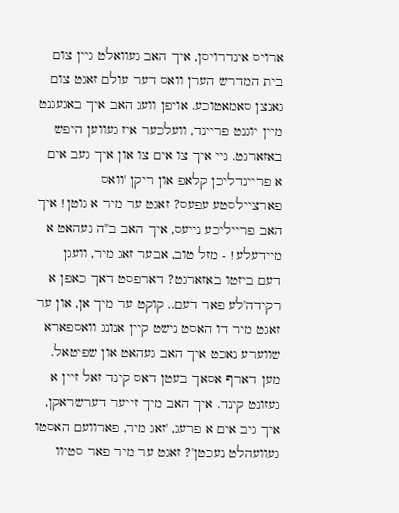ארויס אינדרויסן, איך האב געוואלט גיין צום בית המדרש הערן וואס דער עולם זאגט צום גאנצן סאמאטוכע. אויפן וועג האב איך באגעגנט מיין יוגנט פריינד, וועלכער איז געווען היפש באזארגט. גיי איך צו אים צו און איך געב אים א פריינדליכן קלאפ און ריקן 'וואס פארציילסטע עפעס? זאגט ער מיר א גוטן! איך האב פרייליכע נייעס, איך האב ב"ה געהאט א מיידעלע! - מזל טוב, אבער זאג מיר, וועגן דעם ביזטו באזארגט? דארפסט דאך כאפן א רקידה'לע פאר דעם.. קוקט ער מיך אן, און ער זאגט מיר דו האסט נישט קיין אנונג וואספארא שווערע נאכט איך האב געהאט און שפיטאל. מען דארף אסאך בעטן דאס קינד זאל זיין א געזונט קינד. איך האב מיך זייער דערשראקן, איך גיב אים א פרעג, 'זאג מיר, פארוועם האסטו געוועהלט נעכטן'? זאגט ער מיר פאר סטיוו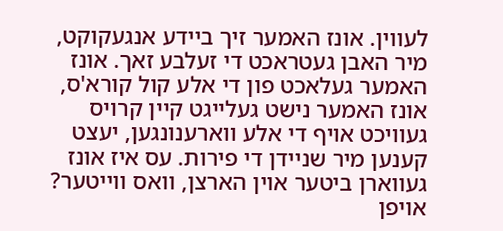לעווין. אונז האמער זיך ביידע אנגעקוקט, מיר האבן געטראכט די זעלבע זאך. אונז האמער געלאכט פון די אלע קול קורא'ס, אונז האמער נישט געלייגט קיין קרויס געוויכט אויף די אלע ווארענונגען, יעצט קענען מיר שניידן די פירות. עס איז אונז געווארן ביטער אוין הארצן, וואס ווייטער? אויפן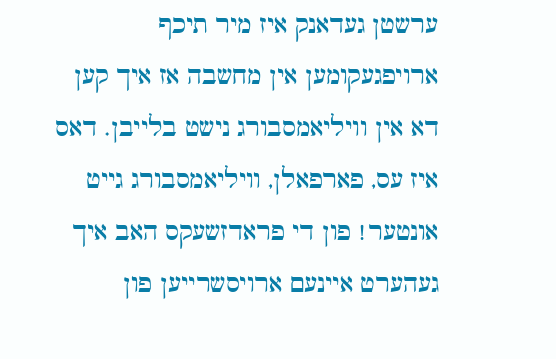ערשטן געדאנק איז מיר תיכף ארויפגעקומען אין מחשבה אז איך קען דא אין וויליאמסבורג נישט בלייבן. דאס איז עס, פארפאלן, וויליאמסבורג גייט אונטער! פון די פראדזשעקס האב איך געהערט איינעם ארויסשרייען פון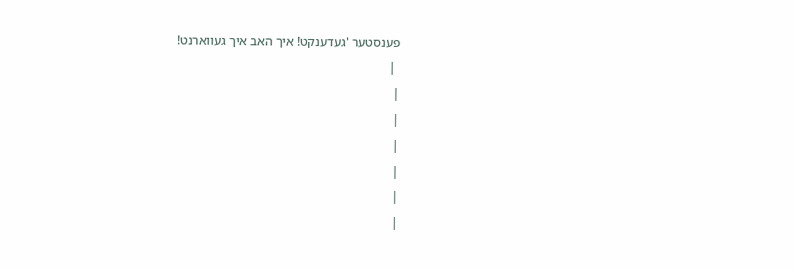פענסטער 'געדענקט! איך האב איך געווארנט!
 |
|
|
|
|
|
|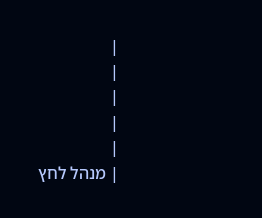|
|
|
|
|
| מנהל לחץ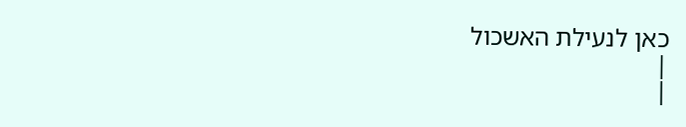כאן לנעילת האשכול
|
|